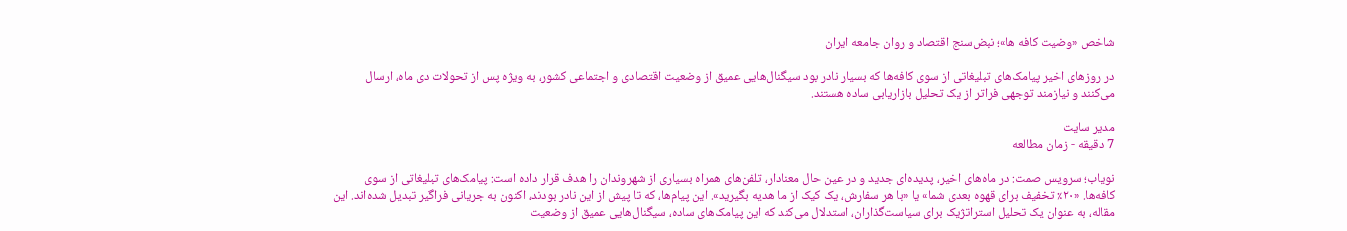شاخص «وضیت کافه ها»؛ نبض‌سنج اقتصاد و روان جامعه ایران

در روزهای اخیر پیامک‌های تبلیغاتی از سوی کافه‌ها که بسیار نادر بود سیگنال‌هایی عمیق از وضعیت اقتصادی و اجتماعی کشور، به ویژه پس از تحولات دی ماه، ارسال می‌کنند و نیازمند توجهی فراتر از یک تحلیل بازاریابی ساده هستند.

مدیر سایت
7 دقیقه - زمان مطالعه

نویاب؛ سرویس صمت: در ماه‌های اخیر، پدیده‌ای جدید و در عین حال معنادار، تلفن‌های همراه بسیاری از شهروندان را هدف قرار داده است: پیامک‌های تبلیغاتی از سوی کافه‌ها. «۲۰٪ تخفیف برای قهوه بعدی شما» یا «با هر سفارش، یک کیک از ما هدیه بگیرید». این پیام‌ها، که تا پیش از این نادر بودند، اکنون به جریانی فراگیر تبدیل شده‌اند. این مقاله، به عنوان یک تحلیل استراتژیک برای سیاست‌گذاران، استدلال می‌کند که این پیامک‌های ساده، سیگنال‌هایی عمیق از وضعیت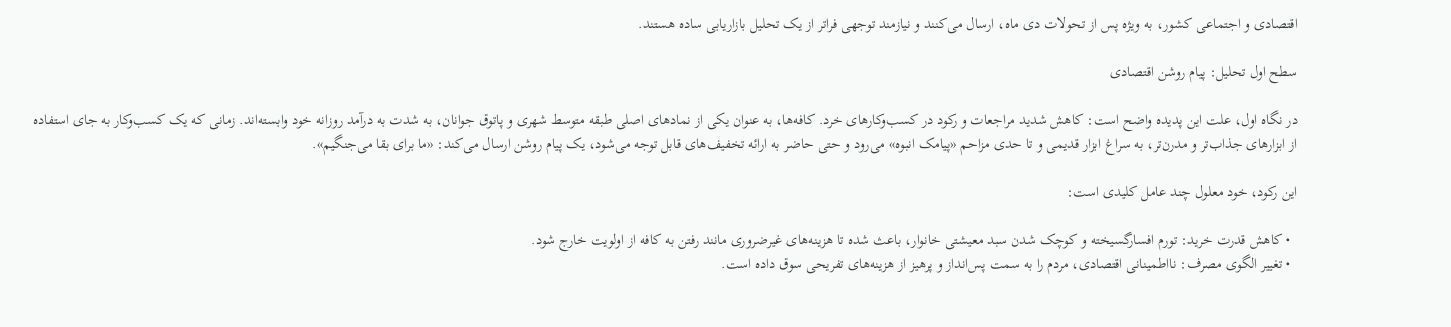اقتصادی و اجتماعی کشور، به ویژه پس از تحولات دی ماه، ارسال می‌کنند و نیازمند توجهی فراتر از یک تحلیل بازاریابی ساده هستند.

سطح اول تحلیل: پیام روشن اقتصادی

در نگاه اول، علت این پدیده واضح است: کاهش شدید مراجعات و رکود در کسب‌وکارهای خرد. کافه‌ها، به عنوان یکی از نمادهای اصلی طبقه متوسط شهری و پاتوق جوانان، به شدت به درآمد روزانه خود وابسته‌اند. زمانی که یک کسب‌وکار به جای استفاده از ابزارهای جذاب‌تر و مدرن‌تر، به سراغ ابزار قدیمی و تا حدی مزاحم «پیامک انبوه» می‌رود و حتی حاضر به ارائه تخفیف‌های قابل توجه می‌شود، یک پیام روشن ارسال می‌کند: «ما برای بقا می‌جنگیم».

این رکود، خود معلول چند عامل کلیدی است:

  • کاهش قدرت خرید: تورم افسارگسیخته و کوچک شدن سبد معیشتی خانوار، باعث شده تا هزینه‌های غیرضروری مانند رفتن به کافه از اولویت خارج شود.
  • تغییر الگوی مصرف: نااطمینانی اقتصادی، مردم را به سمت پس‌انداز و پرهیز از هزینه‌های تفریحی سوق داده است.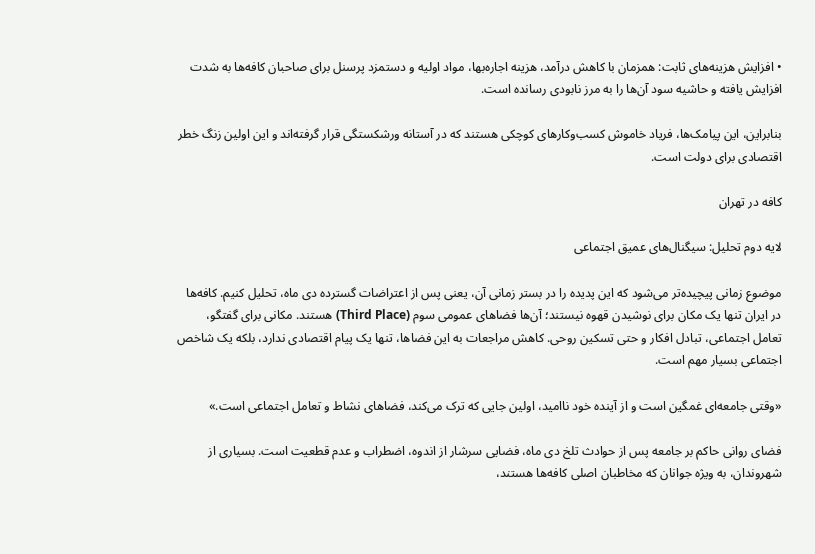• افزایش هزینه‌های ثابت: همزمان با کاهش درآمد، هزینه اجاره‌بها، مواد اولیه و دستمزد پرسنل برای صاحبان کافه‌ها به شدت افزایش یافته و حاشیه سود آن‌ها را به مرز نابودی رسانده است.

بنابراین، این پیامک‌ها، فریاد خاموش کسب‌وکارهای کوچکی هستند که در آستانه ورشکستگی قرار گرفته‌اند و این اولین زنگ خطر اقتصادی برای دولت است.

کافه در تهران

لایه دوم تحلیل: سیگنال‌های عمیق اجتماعی

موضوع زمانی پیچیده‌تر می‌شود که این پدیده را در بستر زمانی آن، یعنی پس از اعتراضات گسترده دی ماه، تحلیل کنیم. کافه‌ها در ایران تنها یک مکان برای نوشیدن قهوه نیستند؛ آن‌ها فضاهای عمومی سوم (Third Place) هستند. مکانی برای گفتگو، تعامل اجتماعی، تبادل افکار و حتی تسکین روحی. کاهش مراجعات به این فضاها، تنها یک پیام اقتصادی ندارد، بلکه یک شاخص اجتماعی بسیار مهم است.

«وقتی جامعه‌ای غمگین است و از آینده خود ناامید، اولین جایی که ترک می‌کند، فضاهای نشاط و تعامل اجتماعی است.»

فضای روانی حاکم بر جامعه پس از حوادث تلخ دی ماه، فضایی سرشار از اندوه، اضطراب و عدم قطعیت است. بسیاری از شهروندان، به ویژه جوانان که مخاطبان اصلی کافه‌ها هستند،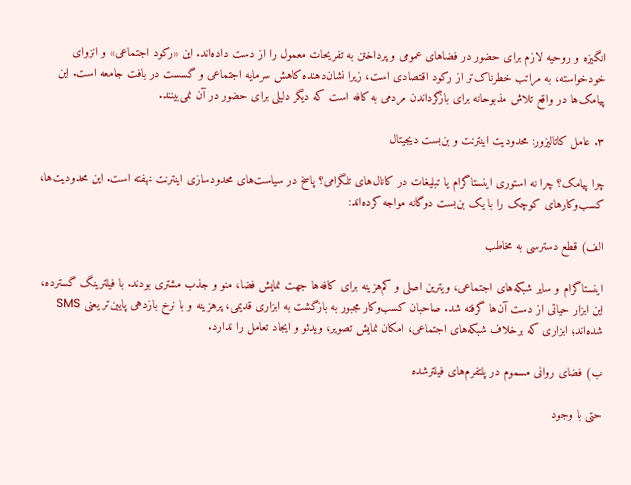انگیزه و روحیه لازم برای حضور در فضاهای عمومی و پرداختن به تفریحات معمول را از دست داده‌اند. این «رکود اجتماعی» و انزوای خودخواسته، به مراتب خطرناک‌تر از رکود اقتصادی است، زیرا نشان‌دهنده کاهش سرمایه اجتماعی و گسست در بافت جامعه است. این پیامک‌ها در واقع تلاش مذبوحانه برای بازگرداندن مردمی به کافه است که دیگر دلیلی برای حضور در آن نمی‌بینند.

۳. عامل کاتالیزور: محدودیت اینترنت و بن‌بست دیجیتال

چرا پیامک؟ چرا نه استوری اینستاگرام یا تبلیغات در کانال‌های تلگرامی؟ پاسخ در سیاست‌های محدودسازی اینترنت نهفته است. این محدودیت‌ها، کسب‌وکارهای کوچک را با یک بن‌بست دوگانه مواجه کرده‌اند:

الف) قطع دسترسی به مخاطب

اینستاگرام و سایر شبکه‌های اجتماعی، ویترین اصلی و کم‌هزینه برای کافه‌ها جهت نمایش فضا، منو و جذب مشتری بودند. با فیلترینگ گسترده، این ابزار حیاتی از دست آن‌ها گرفته شد. صاحبان کسب‌وکار مجبور به بازگشت به ابزاری قدیمی، پرهزینه و با نرخ بازدهی پایین‌تر یعنی SMS شده‌اند؛ ابزاری که برخلاف شبکه‌های اجتماعی، امکان نمایش تصویر، ویدئو و ایجاد تعامل را ندارد.

ب) فضای روانی مسموم در پلتفرم‌های فیلترشده

حتی با وجود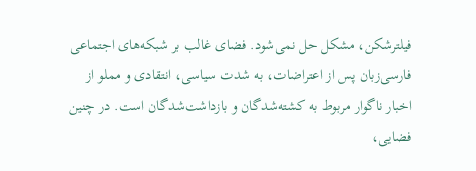فیلترشکن، مشکل حل نمی‌شود. فضای غالب بر شبکه‌های اجتماعی فارسی‌زبان پس از اعتراضات، به شدت سیاسی، انتقادی و مملو از اخبار ناگوار مربوط به کشته‌شدگان و بازداشت‌شدگان است. در چنین فضایی،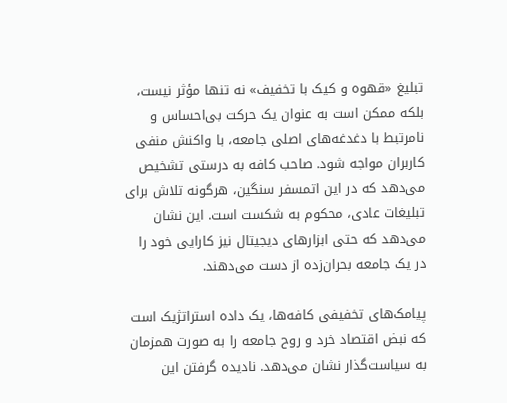تبلیغ «قهوه و کیک با تخفیف» نه تنها مؤثر نیست، بلکه ممکن است به عنوان یک حرکت بی‌احساس و نامرتبط با دغدغه‌های اصلی جامعه، با واکنش منفی کاربران مواجه شود. صاحب کافه به درستی تشخیص می‌دهد که در این اتمسفر سنگین، هرگونه تلاش برای تبلیغات عادی، محکوم به شکست است. این نشان می‌دهد که حتی ابزارهای دیجیتال نیز کارایی خود را در یک جامعه بحران‌زده از دست می‌دهند.

پیامک‌های تخفیفی کافه‌ها، یک داده استراتژیک است که نبض اقتصاد خرد و روح جامعه را به صورت همزمان به سیاست‌گذار نشان می‌دهد. نادیده گرفتن این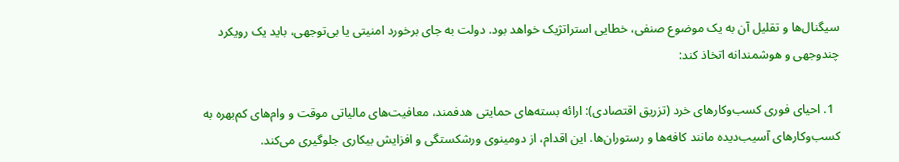سیگنال‌ها و تقلیل آن به یک موضوع صنفی، خطایی استراتژیک خواهد بود. دولت به جای برخورد امنیتی یا بی‌توجهی، باید یک رویکرد چندوجهی و هوشمندانه اتخاذ کند:

  1. احیای فوری کسب‌وکارهای خرد (تزریق اقتصادی): ارائه بسته‌های حمایتی هدفمند، معافیت‌های مالیاتی موقت و وام‌های کم‌بهره به کسب‌وکارهای آسیب‌دیده مانند کافه‌ها و رستوران‌ها. این اقدام، از دومینوی ورشکستگی و افزایش بیکاری جلوگیری می‌کند.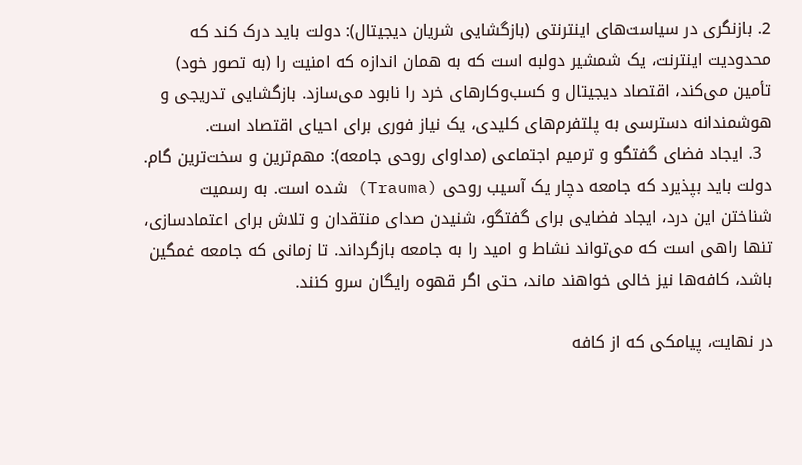2. بازنگری در سیاست‌های اینترنتی (بازگشایی شریان دیجیتال): دولت باید درک کند که محدودیت اینترنت، یک شمشیر دولبه است که به همان اندازه که امنیت را (به تصور خود) تأمین می‌کند، اقتصاد دیجیتال و کسب‌وکارهای خرد را نابود می‌سازد. بازگشایی تدریجی و هوشمندانه دسترسی به پلتفرم‌های کلیدی، یک نیاز فوری برای احیای اقتصاد است.
  3. ایجاد فضای گفتگو و ترمیم اجتماعی (مداوای روحی جامعه): مهم‌ترین و سخت‌ترین گام. دولت باید بپذیرد که جامعه دچار یک آسیب روحی (Trauma) شده است. به رسمیت شناختن این درد، ایجاد فضایی برای گفتگو، شنیدن صدای منتقدان و تلاش برای اعتمادسازی، تنها راهی است که می‌تواند نشاط و امید را به جامعه بازگرداند. تا زمانی که جامعه غمگین باشد، کافه‌ها نیز خالی خواهند ماند، حتی اگر قهوه رایگان سرو کنند.

در نهایت، پیامکی که از کافه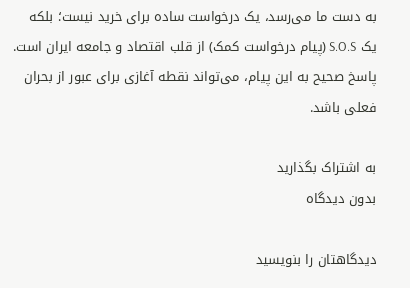به دست ما می‌رسد، یک درخواست ساده برای خرید نیست؛ بلکه یک S.O.S (پیام درخواست کمک) از قلب اقتصاد و جامعه ایران است. پاسخ صحیح به این پیام، می‌تواند نقطه آغازی برای عبور از بحران فعلی باشد.

به اشتراک بگذارید
بدون دیدگاه

دیدگاهتان را بنویسید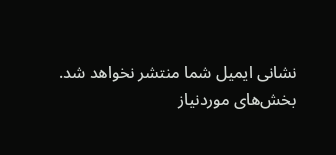نشانی ایمیل شما منتشر نخواهد شد. بخش‌های موردنیاز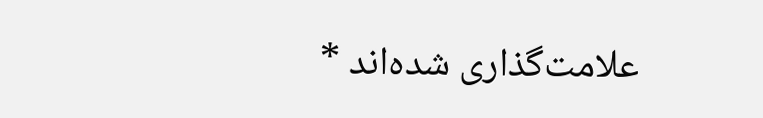علامت‌گذاری شده‌اند *